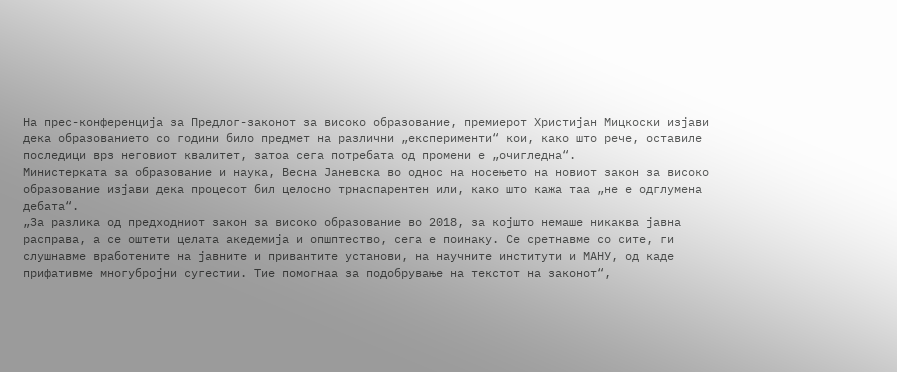На прес-конференција за Предлог-законот за високо образование, премиерот Христијан Мицкоски изјави дека образованието со години било предмет на различни „експерименти“ кои, како што рече, оставиле последици врз неговиот квалитет, затоа сега потребата од промени е „очигледна“.
Министерката за образование и наука, Весна Јаневска во однос на носењето на новиот закон за високо образование изјави дека процесот бил целосно трнаспарентен или, како што кажа таа „не е одглумена дебата“.
„За разлика од предходниот закон за високо образование во 2018, за којшто немаше никаква јавна расправа, а се оштети целата акедемија и опшптество, сега е поинаку. Се сретнавме со сите, ги слушнавме вработените на јавните и привантите установи, на научните институти и МАНУ, од каде прифативме многубројни сугестии. Тие помогнаа за подобрување на текстот на законот“,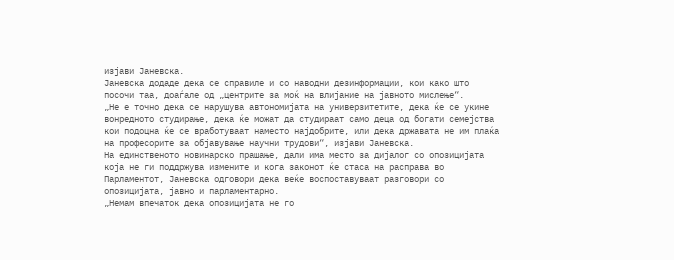изјави Јаневска.
Јаневска додаде дека се справиле и со наводни дезинформации, кои како што посочи таа, доаѓале од „центрите за моќ на влијание на јавното мислење“.
„Не е точно дека се нарушува автономијата на универзитетите, дека ќе се укине вонредното студирање, дека ќе можат да студираат само деца од богати семејства кои подоцна ќе се вработуваат наместо најдобрите, или дека државата не им плаќа на професорите за објавување научни трудови“, изјави Јаневска.
На единственото новинарско прашање, дали има место за дијалог со опозицијата која не ги поддржува измените и кога законот ќе стаса на расправа во Парламентот, Јаневска одговори дека веќе воспоставуваат разговори со опозицијата, јавно и парламентарно.
„Немам впечаток дека опозицијата не го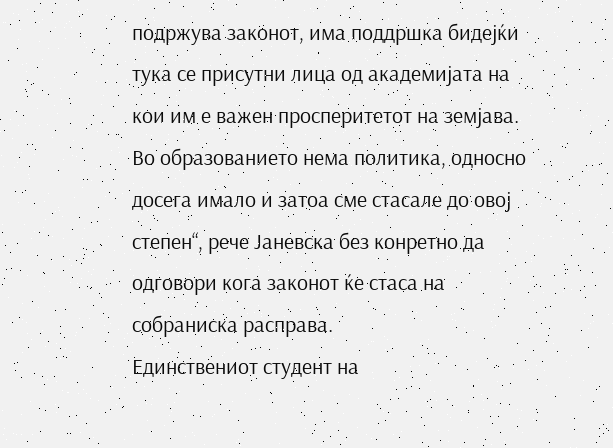подржува законот, има поддршка бидејќи тука се присутни лица од академијата на кои им е важен просперитетот на земјава. Во образованието нема политика, односно досега имало и затоа сме стасале до овој степен“, рече Јаневска без конретно да одговори кога законот ќе стаса на собраниска расправа.
Единствениот студент на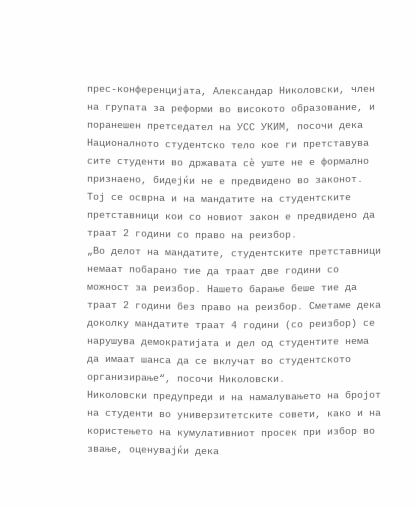прес-конференцијата, Александар Николовски, член на групата за реформи во високото образование, и поранешен претседател на УСС УКИМ, посочи дека Националното студентско тело кое ги претставува сите студенти во државата сè уште не е формално признаено, бидејќи не е предвидено во законот.
Тој се осврна и на мандатите на студентските претставници кои со новиот закон е предвидено да траат 2 години со право на реизбор.
„Во делот на мандатите, студентските претставници немаат побарано тие да траат две години со можност за реизбор. Нашето барање беше тие да траат 2 години без право на реизбор. Сметаме дека доколку мандатите траат 4 години (со реизбор) се нарушува демократијата и дел од студентите нема да имаат шанса да се вклучат во студентското организирање“, посочи Николовски.
Николовски предупреди и на намалувањето на бројот на студенти во универзитетските совети, како и на користењето на кумулативниот просек при избор во звање, оценувајќи дека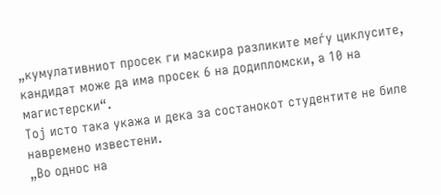„кумулативниот просек ги маскира разликите меѓу циклусите, кандидат може да има просек 6 на додипломски, а 10 на магистерски“.
Тој исто така укажа и дека за состанокот студентите не биле навремено известени.
„Во однос на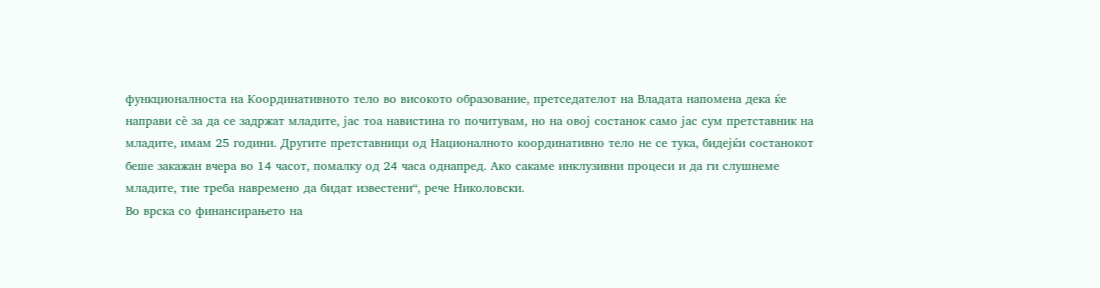функционалноста на Координативното тело во високото образование, претседателот на Владата напомена дека ќе направи сè за да се задржат младите, јас тоа навистина го почитувам, но на овој состанок само јас сум претставник на младите, имам 25 години. Другите претставници од Националното координативно тело не се тука, бидејќи состанокот беше закажан вчера во 14 часот, помалку од 24 часа однапред. Ако сакаме инклузивни процеси и да ги слушнеме младите, тие треба навремено да бидат известени“, рече Николовски.
Во врска со финансирањето на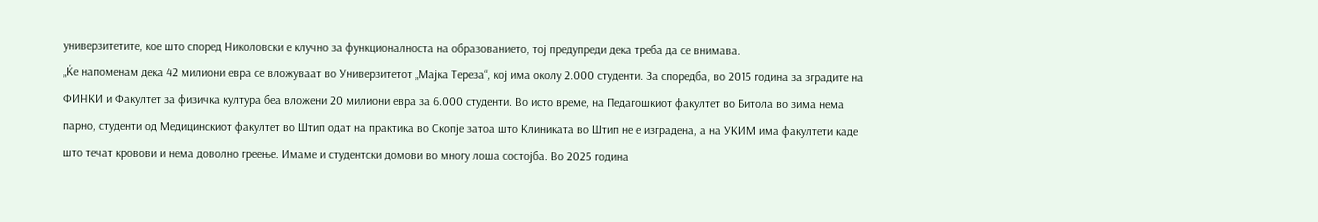универзитетите, кое што според Николовски е клучно за функционалноста на образованието, тој предупреди дека треба да се внимава.
„Ќе напоменам дека 42 милиони евра се вложуваат во Универзитетот „Мајка Тереза“, кој има околу 2.000 студенти. За споредба, во 2015 година за зградите на ФИНКИ и Факултет за физичка култура беа вложени 20 милиони евра за 6.000 студенти. Во исто време, на Педагошкиот факултет во Битола во зима нема парно, студенти од Медицинскиот факултет во Штип одат на практика во Скопје затоа што Клиниката во Штип не е изградена, а на УКИМ има факултети каде што течат кровови и нема доволно греење. Имаме и студентски домови во многу лоша состојба. Во 2025 година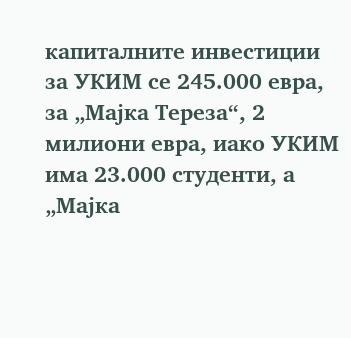капиталните инвестиции за УКИМ се 245.000 евра, за „Мајка Тереза“, 2 милиони евра, иако УКИМ има 23.000 студенти, а „Мајка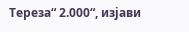Тереза“ 2.000“, изјави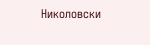Николовски